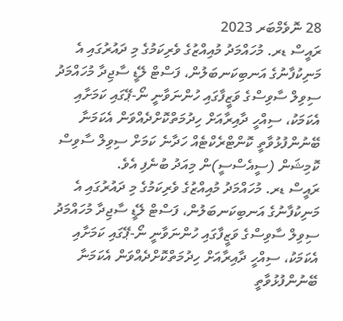28 ނޮވެމްބަރ 2023
ރައީސް ޑރ. މުހައްމަދު މުއިއްޒުގެ ވެރިކަމުގެ މި ދައުރުގައި އެ މަނިކުފާނުގެ އަނބިކަނބަލުން، ފަސްޓް ލޭޑީ ސާޖިދާ މުހައްމަދު ސިވިލް ސާވިސްގެ ވަޒީފާގައި ހުންނަވާނީ ނޯ-ޕޭގައި ކަމަށާއި އެކަމަކު، ސިއްހީ ދާއިރާއަށް ހިދުމަތްކޮށްދެއްވަން އެކަމަނާ ބޭނުންފުޅުވާތީ ކޮންޓްރެކްޓެއް ހަދާނެ ކަމަށް ސިވިލް ސާވިސް ކޮމިޝަން (ސީއެސްސީ)ން މިއަދު ބުނެފި އެވެ.
ރައީސް ޑރ. މުހައްމަދު މުއިއްޒުގެ ވެރިކަމުގެ މި ދައުރުގައި އެ މަނިކުފާނުގެ އަނބިކަނބަލުން، ފަސްޓް ލޭޑީ ސާޖިދާ މުހައްމަދު ސިވިލް ސާވިސްގެ ވަޒީފާގައި ހުންނަވާނީ ނޯ-ޕޭގައި ކަމަށާއި އެކަމަކު، ސިއްހީ ދާއިރާއަށް ހިދުމަތްކޮށްދެއްވަން އެކަމަނާ ބޭނުންފުޅުވާތީ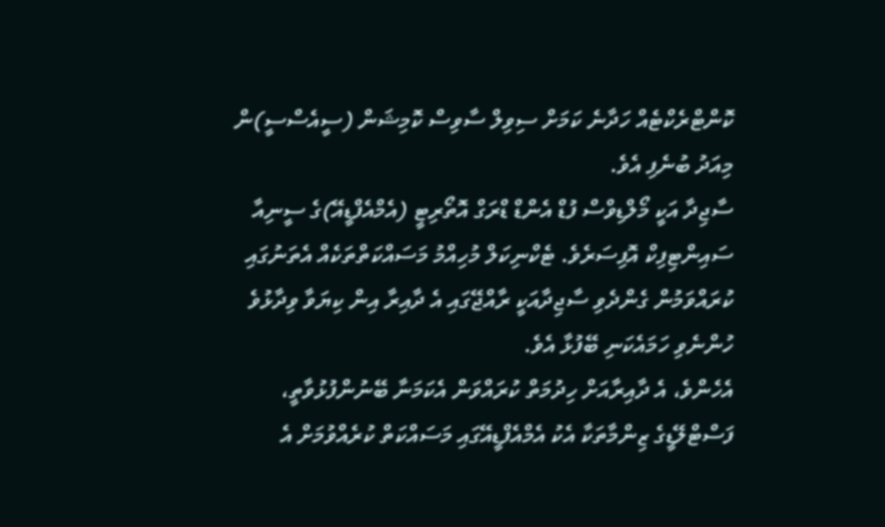ކޮންޓްރެކްޓެއް ހަދާނެ ކަމަށް ސިވިލް ސާވިސް ކޮމިޝަން (ސީއެސްސީ)ން މިއަދު ބުނެފި އެވެ.
ސާޖިދާ އަކީ މޯލްޑިވްސް ފުޑް އެންޑް ޑްރަގް އޮތޯރިޓީ (އެމްއެފްޑީއޭ)ގެ ސީނިއާ ސައިންޓިފިކް އޮފިސަރެވެ. ޓެކްނިކަލް މުހިއްމު މަސައްކަތްތަކެއް އެތަނުގައި ކުރައްވަމުން ގެންދެވި ސާޖިދާއަކީ ރާއްޖޭގައި އެ ދާއިރާ އިން ކިޔަވާ ވިދާޅުވެ ހުންނެވި ހަމައެކަނި ބޭފުޅާ އެވެ.
އެހެންވެ، އެ ދާއިރާއަށް ހިދުމަތް ކުރައްވަން އެކަމަނާ ބޭނުންފުޅުވާތީ، ފަސްޓްލޭޑީގެ ޒިންމާތަކާ އެކު އެމްއެފްޑީއޭގައި މަސައްކަތް ކުރެއްވުމަށް އެ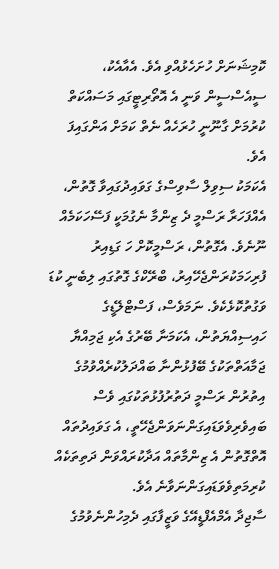ކޮމިޝަނަށް ހުށަހެޅުއްވި އެވެ. އެއާއެކު، ސީއެސްސީން ވަނީ އެ އޮތޯރިޓީގައި މަސައްކަތް ކުރުމަށް ގާނޫނީ ހުރަހެއް ނެތް ކަމަށް އަންގައިފަ އެވެ.
އެކަމަކު ސިވިލް ސާވިސްގެ ގަވައިދުގައިވާ ގޮތުން، އެއްފަހަރާ ރަސްމީ ދެ ޒިންމާ ނެގުމަކީ ފަސޭހަކަމެއް ނޫނެވެ. އެގޮތުން، ރަސްމީކޮށް ހަ ގަޑިއިރު ފުރިހަމަކުރަންޖެހޭއިރު، ބްރޭކްގެ ގޮތުގައި ލިބެނީ ކުޑަ ވަގުތުކޮޅެކެވެ. ނަމަވެސް، ފަސްޓްލޭޑީގެ ހައިސިއްޔަތުން، އެކަމަނާ ބޭރުގެ އެކި ޖަމިއްޔާ ޖަމާއަތްތަކުގެ ބޭފުޅުންނާ ބައްދަލުކުރެއްވުމުގެ އިތުރުން ރަސްމީ ދަތުރުފުޅުތަކުގައި ވެސް ބައިވެރިވެވަޑައިގަންނަވަންޖެހޭތީ، އެ ގަވައިދުތައް އޮތްގޮތުން އެ ޒިންމާތައް އަދާކުރައްވަން ދަތިތަކެއް ކުރިމަތިވެވަޑައިގަންނަވާނެ އެވެ.
ސާޖިދާ އެމްއެފްޑީއޭގެ ވަޒީފާގައި ދެމިހުންނެވުމުގެ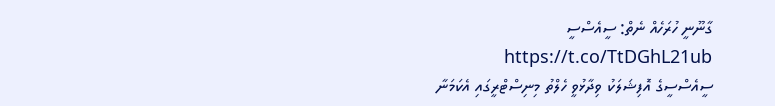ގާނޫނީ ހުރަހެއް ނެތް: ސީއެސްސީ https://t.co/TtDGhL21ub
ސީއެސްސީގެ އޮފިޝަލަކު ވިދާޅުވީ ހެލްތު މިނިސްޓްރީގައި އެކަމަނާ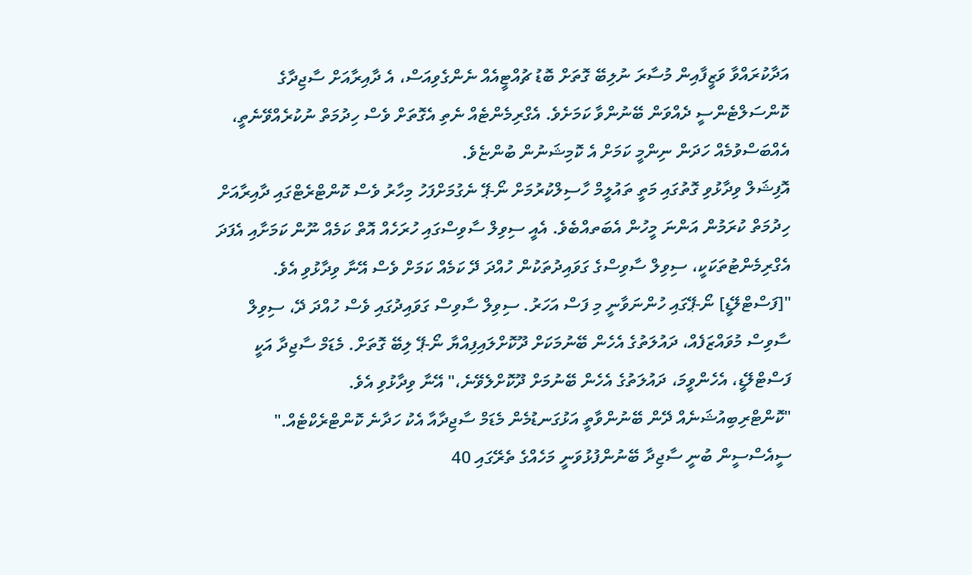އަދާކުރައްވާ ވަޒީފާއިން މުސާރަ ނުލިބޭ ގޮތަށް ބޮޑު ޗުއްޓީއެއް ނެންގެވިއަސް، އެ ދާއިރާއަށް ސާޖިދާގެ ކޮންސަލްޓެންސީ ދެއްވަން ބޭނުންވާ ކަމަށެވެ. އެގްރިމެންޓެއް ނެތި އެގޮތަށް ވެސް ހިދުމަތް ނުކުރެއްވޭނެތީ، އެއްބަސްވުމެއް ހަދަން ނިންމީ ކަމަށް އެ ކޮމިޝަނުން ބުންޏެވެ.
އޮފިޝަލް ވިދާޅުވި ގޮތުގައި މަތީ ތައުލީމް ހާސިލްކުރުމަށް ނޯ-ޕޭ ނެގުމަށްފަހު މިހާރު ވެސް ކޮންޓްރެޓްގައި ދާއިރާއަށް ހިދުމަތް ކުރަމުން އަންނަ މީހުން އެބަތއްބެވެ. އެއީ ސިވިލް ސާވިސްގައި ހުރަހެއް އޮތް ކަމެއް ނޫން ކަމަށާއި އެފަދަ އެގްރިމެންޓުތަކަކީ، ސިވިލް ސާވިސްގެ ގަވައިދުތަކުން ހުއްދަ ދޭ ކަމެއް ކަމަށް ވެސް އޭނާ ވިދާޅުވި އެވެ.
"[ފަސްޓްލޭޑީ] ނޯ-ޕޭގައި ހުންނަވާނީ މި ފަސް އަހަރު. ސިވިލް ސާވިސް ގަވައިދުގައި ވެސް ހުއްދަ ދޭ، ސިވިލް ސާވިސް މުވައްޒަފެއް، ދައުލަތުގެ އެހެން ބޭނުމަކަށް ދޫކޮށްލައިފިއްޔާ ނޯ-ޕޭ ލިބޭ ގޮތަށް. މެޑަމް ސާޖިދާ އަކީ ފަސްޓްލޭޑީ، އެހެންވީމަ، ދައުލަތުގެ އެހެން ބޭނުމަށް ދޫކޮށްލެވޭނެ،" އޭނާ ވިދާޅުވި އެވެ.
"ކޮންޓްރިބިއުޝަނެއް ދޭން ބޭނުންވާތީ އަޅުގަނޑުމެން މެޑަމް ސާޖިދާއާ އެކު ހަދާނެ ކޮންޓްރެކްޓެއް."
ސީއެސްސީން ބުނީ ސާޖިދާ ބޭނުންފުޅުވަނީ މަހެއްގެ ތެރޭގައި 40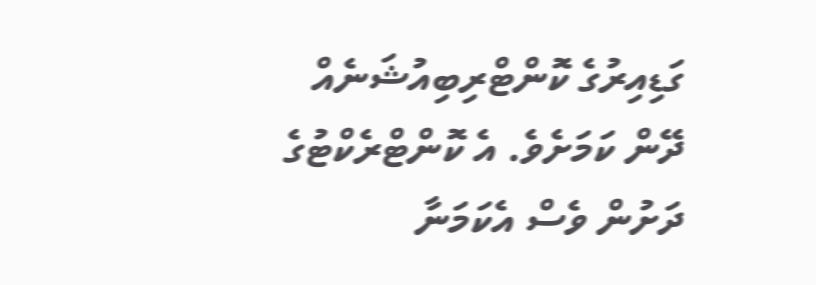ގަޑިއިރުގެ ކޮންޓްރިބިއުޝަނެއް ދޭން ކަމަށެވެ. އެ ކޮންޓްރެކްޓުގެ ދަށުން ވެސް އެކަމަނާ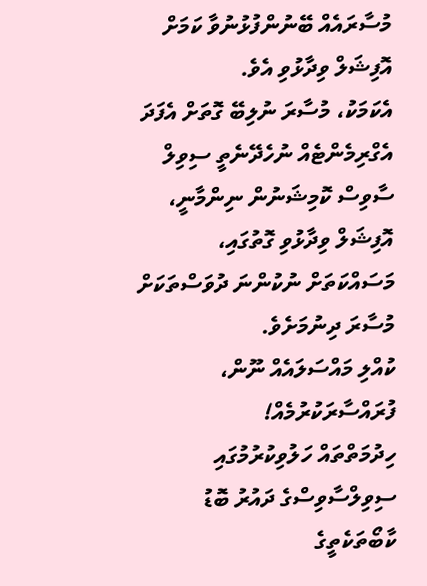މުސާރައެއް ބޭނުންފުޅުނުވާ ކަމަށް އޮފިޝަލް ވިދާޅުވި އެވެ.
އެކަމަކު، މުސާރަ ނުލިބޭ ގޮތަށް އެފަދަ އެގްރިމެންޓެއް ނުހެދޭނެތީ ސިވިލް ސާވިސް ކޮމިޝަނުން ނިންމާނީ، އޮފިޝަލް ވިދާޅުވި ގޮތުގައި، މަސައްކަތަށް ނުކުންނަ ދުވަސްތަކަށް މުސާރަ ދިނުމަށެވެ.
ކުއްލި މައްސަލައެއް ނޫން، ފުރައްސާރަކުރުމެއް!
ހިދުމަތްތައް ހަލުވިކުރުމުގައި ސިވިލްސާވިސްގެ ދައުރު ބޮޑު
ކާބޯތަކެތީގެ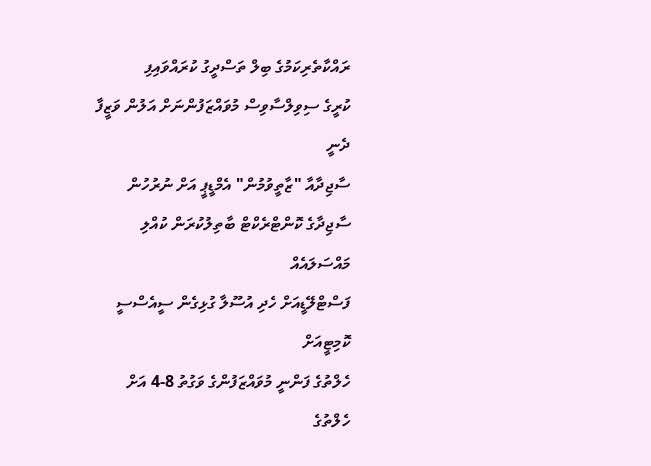ރައްކާތެރިކަމުގެ ބިލް ތަސްދީގު ކުރައްވައިފި
ކުރީގެ ސިވިލްސާވިސް މުވައްޒަފުންނަށް އަލުން ވަޒީފާ ދެނީ
ސާޖިދާއާ "ޒާތީވުމުން" އެމްޑީޕީ އަށް ނުރުހުން
ސާޖިދާގެ ކޮންޓްރެކްޓް ބާތިލުކުރަން ކުއްލި މައްސަލައެއް
ފަސްޓްލޭޑީއަށް ހެދި އުސޫލާ ގުޅިގެން ސީއެސްސީ ކޮމިޓީއަށް
ހެލްތުގެ ފަންނީ މުވައްޒަފުންގެ ވަގުތު 8-4 އަށް
ހެލްތުގެ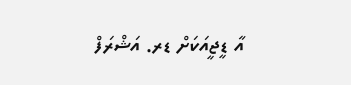އާ ޑީޖީއަކަށް ޑރ. އަޝްރަފް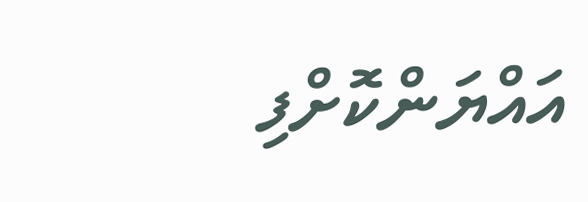އައްޔަންކޮށްފި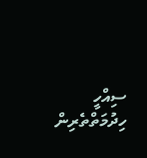ސިއްހީ ހިދުމަތްތެރިން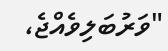"ވަރުބަލިވެއްޖެ،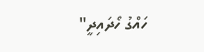ހައްގު ހޯދައިދީ"